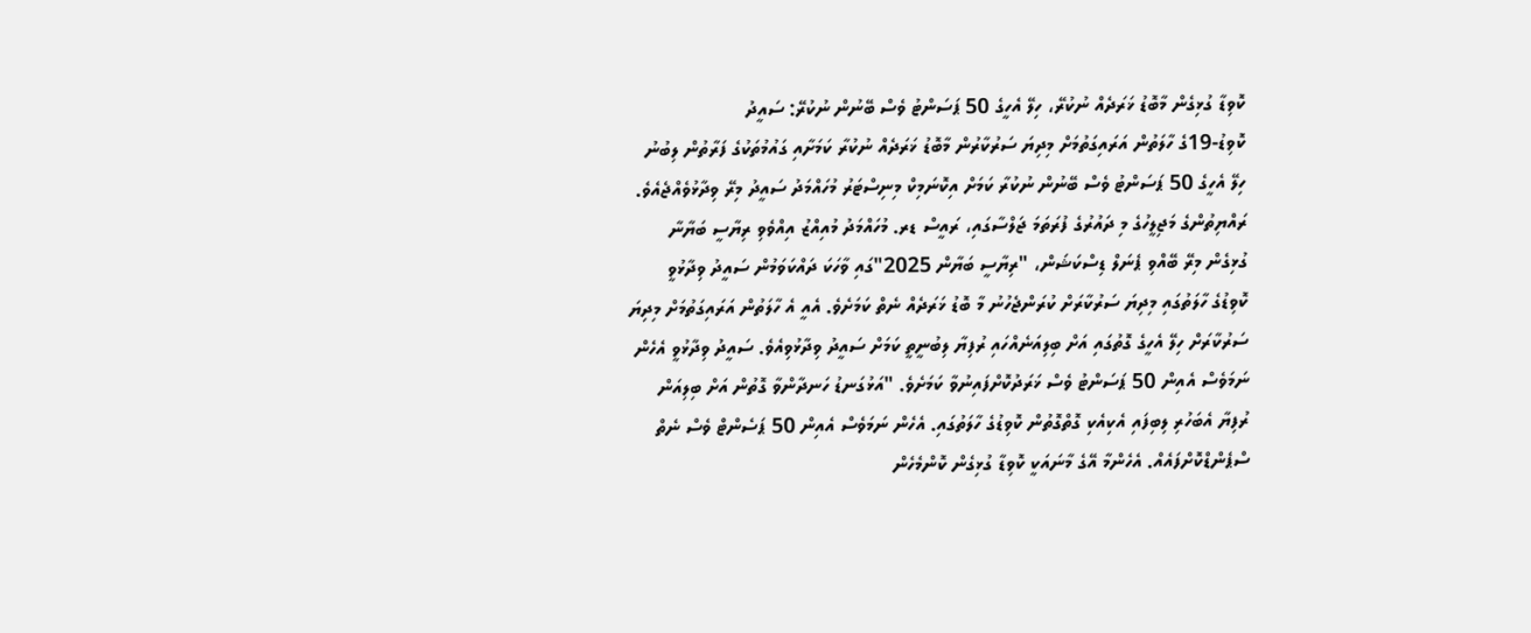ކޮވިޑާ ގުޅިގެން މާބޮޑު ޚަރަދެއް ނުކުރޭ، ހިލޭ އެހީގެ 50 ޕަސަންޓު ވެސް ބޭނުން ނުކުރޭ: ސައީދު
ކޮވިޑު-19ގެ ހާލަތުން އަރައިގަތުމަށް މިދިޔަ ސަރުކާރުން މާބޮޑު ޚަރަދެއް ނުކުރާ ކަމަށާއި ގައުމުތަކުގެ ފަރާތުން ލިބުނު ހިލޭ އެހީގެ 50 ޕަސަންޓު ވެސް ބޭނުން ނުކުރާ ކަމަށް އިކޮނަމިކް މިނިސްޓަރު މުހައްމަދު ސައީދު މިރޭ ވިދާޅުވެއްޖެއެވެ. ރައްޔިތުންގެ މަޖިލީހުގެ މި ދައުރުގެ ފުރަތަމަ ޖަލްސާގައި، ރައީސް ޑރ. މުހައްމަދު މުއިއްޒު އިއްވެވި ރިޔާސީ ބަޔާނާ ގުޅިގެން މިރޭ ބޭއްވި ޕެނަލް ޑިސްކަޝަން، "ރިޔާސީ ބަޔާން 2025"ގައި ވާހަކަ ދައްކަވަމުން ސައީދު ވިދާޅުވީ ކޮވިޑުގެ ހާލަތުގައި މިދިޔަ ސަރުކާރަށް ކުރަންޖެހުނު މާ ބޮޑު ޚަރަދެއް ނެތް ކަމަށެވެ. އެއީ އެ ހާލަތުން އަރައިގަތުމަށް މިދިޔަ ސަރުކާރަށް ހިލޭ އެހީގެ ގޮތުގައި އަށް ބިލިއަނެއްހައި ރުފިޔާ ލިބުނީތީ ކަމަށް ސައީދު ވިދާޅުވިއެވެ. ސައީދު ވިދާޅުވީ އެހެން ނަމަވެސް އެއިން 50 ޕަސަންޓު ވެސް ޚަރަދުކޮށްފައިނުވާ ކަމަށެވެ. "އަޅުގަނޑު ހަނދާންވާ ގޮތުން އަށް ބިލިއަން ރުފިޔާ އެބަހުރި ލިބިފައި އެކިއެކި ގޮތްގޮތުން ކޮވިޑުގެ ހާލަތުގައި. އެހެން ނަމަވެސް އެއިން 50 ޕަސެންޓް ވެސް ނެތް ސްޕެންޑްކޮށްފައެއް. އެހެންމާ އޭގެ މާނައަކީ ކޮވިޑާ ގުޅިގެން ކޮންމެހެން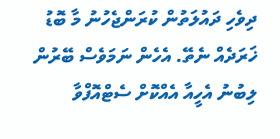ދިވެހި ދައުލަތުން ކުރަންޖެހުނު މާ ބޮޑު ޚަރަދެއް ނެތޭ. އެހެން ނަމަވެސް ބޭރުން ލިބުނު އެހީއާ އެއްކޮށް ސެޓްއޮފްވާ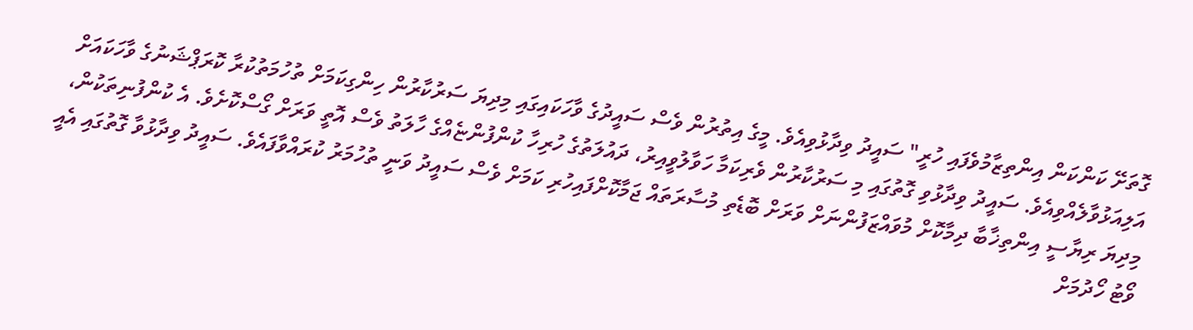ގޮތަށޭ ކަންކަން އިންތިޒާމުވެފައި ހުރީ" ސައީދު ވިދާޅުވިއެވެ. މީގެ އިތުރުން ވެސް ސައީދުގެ ވާހަކައިގައި މިދިޔަ ސަރުކާރުން ހިންގިކަމަށް ތުހުމަތުކުރާ ކޮރަޕްޝަނުގެ ވާހަކައަށް އަލިއަޅުވާލެއްވިއެވެ. ސައީދު ވިދާޅުވި ގޮތުގައި މި ސަރުކާރުން ވެރިކަމާ ހަވާލުވީއިރު، ދައުލަތުގެ ހުރިހާ ކުންފުންޏެއްގެ ހާލަތު ވެސް އޮތީ ވަރަށް ގޯސްކޮށެވެ. އެ ކުންފުނިތަކުން، މިދިޔަ ރިޔާސީ އިންތިޚާބާ ދިމާކޮށް މުވައްޒަފުންނަށް ވަރަށް ބޮޑެތި މުސާރަތައް ޖަމާކޮށްފައިހުރި ކަމަށް ވެސް ސައީދު ވަނީ ތުހުމަރު ކުރައްވާފައެވެ. ސައީދު ވިދާޅުވާ ގޮތުގައި އެއީ ވޯޓު ހޯދުމަށް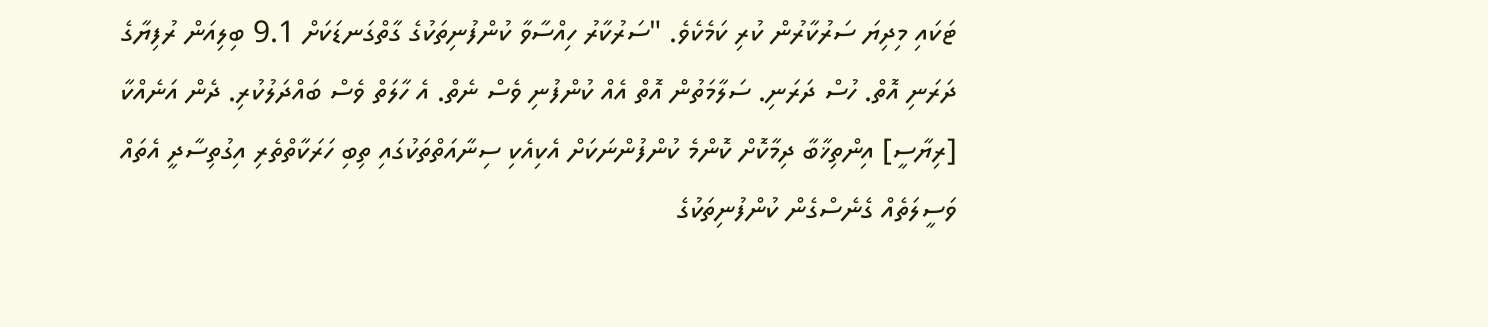ޓަކައި މިދިޔަ ސަރުކާރުން ކުރި ކަމެކެވެ. "ސަރުކާރު ހިއްސާވާ ކުންފުނިތަކުގެ ގާތްގަނޑަކަށް 9.1 ބިލިއަން ރުފިޔާގެ ދަރަނި އޮތް. ހުސް ދަރަނި. ސަލާމަތުން އޮތް އެއް ކުންފުނި ވެސް ނެތް. އެ ހާލަތް ވެސް ބައްދަލުކުރި. ދެން އަނެއްކާ [ރިޔާސީ] އިންތިޚާބާ ދިމާކޮށް ކޮންމެ ކުންފުންނަކަށް އެކިއެކި ސިނާއަތްތަކުގައި ތިބި ހަރަކާތްތެރި އިގުތިސާދީ އެތައް ވަސީލަތެއް ގެނެސްގެން ކުންފުނިތަކުގެ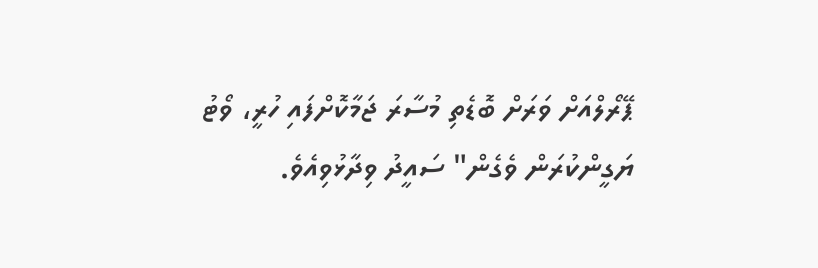ޕޭރޯލްއަށް ވަރަށް ބޮޑެތި މުސާރަ ޖަމާކޮށްފައި ހުރީ، ވޯޓު ޔަގީންކުރަން ވެގެން" ސައީދު ވިދާޅުވިއެވެ.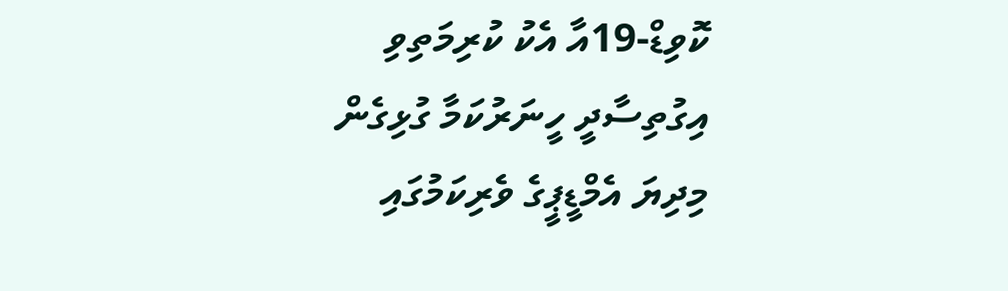ކޮވިޑް-19އާ އެކު ކުރިމަތިވި އިގުތިސާދީ ހީނަރުކަމާ ގުޅިގެން މިދިޔަ އެމްޑީޕީގެ ވެރިކަމުގައި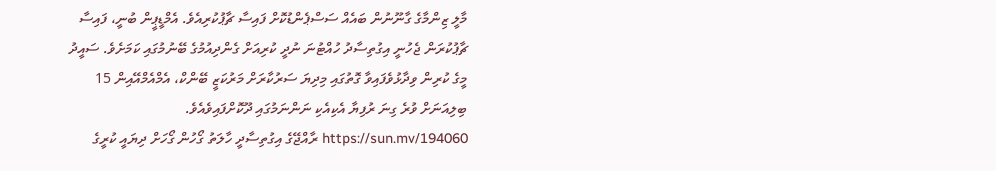މާލީ ޒިންމާގެ ގާނޫނުން ބައެއް ސަސްޕެންޑުކޮށް ފައިސާ ޗާޕުކުރިއެވެ. އެމްޑީޕީން ބުނީ، ފައިސާ ޗާޕުކުރަން ޖެހުނީ އިގުތިސާދު ހުއްޓުނަ ނުދީ ކުރިއަށް ގެންދިއުމުގެ ބޭނުމުގައި ކަމަށެވެ. ސައީދު މީގެ ކުރިން ވިދާޅުވެފައިވާ ގޮތުގައި މިދިޔަ ސަރުކާރަށް މަރުކަޒީ ބޭންކް، އެމްއެމްއޭއިން 15 ބިލިއަނަށް ވުރެ ގިނަ ރުފިޔާ އެކިއެކި ނަންނަމުގައި ދޫކޮށްފައިވެއެވެ. https://sun.mv/194060 ރާއްޖޭގެ އިގުތިސާދީ ހާލަތު ގޯހުން ގޯހަށް ދިޔައީ ކުރީގެ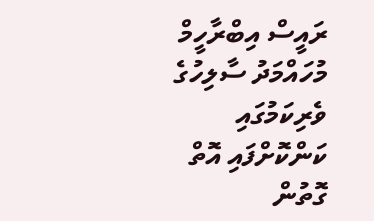ރައީސް އިބްރާހީމް މުހައްމަދު ސާލިހުގެ ވެރިކަމުގައި ކަންކޮށްފައި އޮތް ގޮތުން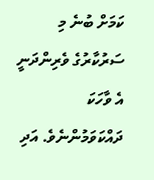ކަމަށް ބުނެ މި ސަރުކާރުގެ ވެރިންދަނީ އެ ވާހަކަ ދައްކަވަމުންނެވެ. އަދި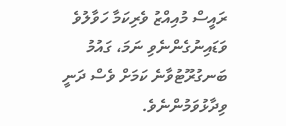ރައީސް މުއިއްޒު ވެރިކަމާ ހަވާލުވެ ވަޑައިނުގެންނެވި ނަމަ، ގައުމު ބަނގުރޫޓުވާނެ ކަމަށް ވެސް ދަނީ ވިދާޅުވަމުންނެވެ.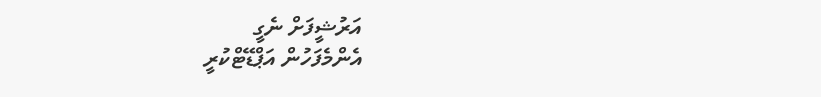އަރުޝީފަށް ނެގީ
އެންމެފަހުން އަޕްޑޭޓްކުރީ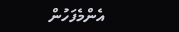އެންމެފަހުން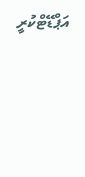އަޕްޑޭޓްކުރީ